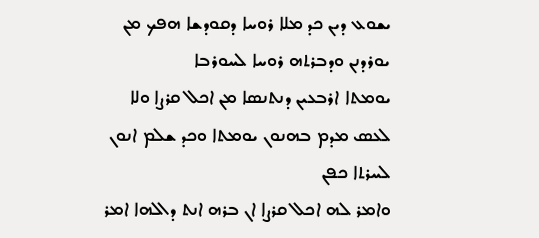ܝܫܘܥ ܕܝܢ ܟܕ ܡܠܐ ܪܘܚܐ ܕܩܘܕܫܐ ܗܦܟ ܡܢ ܝܘܪܕܢܢ ܘܕܒܪܬܗ ܪܘܚܐ ܠܚܘܪܒܐ
ܝܘܡܬܐ ܐܪܒܥܝܢ ܕܢܬܢܣܐ ܡܢ ܐܟܠ ܩܪܨܐ ܘܠܐ ܠܥܣ ܡܕܡ ܒܗܢܘܢ ܝܘܡܬܐ ܘܟܕ ܫܠܡ ܐܢܘܢ ܠܚܪܬܐ ܟܦܢ
ܘܐܡܪ ܠܗ ܐܟܠ ܩܪܨܐ ܐܢ ܒܪܗ ܐܢܬ ܕܐܠܗܐ ܐܡܪ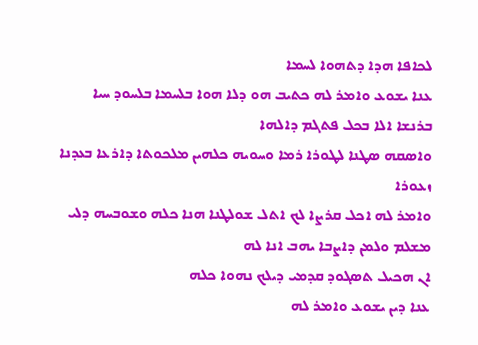ܠܟܐܦܐ ܗܕܐ ܕܬܗܘܐ ܠܚܡܐ
ܥܢܐ ܝܫܘܥ ܘܐܡܪ ܠܗ ܟܬܝܒ ܗܘ ܕܠܐ ܗܘܐ ܒܠܚܡܐ ܒܠܚܘܕ ܚܝܐ ܒܪܢܫܐ ܐܠܐ ܒܟܠ ܦܬܓܡ ܕܐܠܗܐ
ܘܐܣܩܗ ܣܛܢܐ ܠܛܘܪܐ ܪܡܐ ܘܚܘܝܗ ܟܠܗܝܢ ܡܠܟܘܬܐ ܕܐܪܥܐ ܒܥܕܢܐ ܙܥܘܪܐ
ܘܐܡܪ ܠܗ ܐܟܠ ܩܪܨܐ ܠܟ ܐܬܠ ܫܘܠܛܢܐ ܗܢܐ ܟܠܗ ܘܫܘܒܚܗ ܕܠܝ ܡܫܠܡ ܘܠܡܢ ܕܐܨܒܐ ܝܗܒ ܐܢܐ ܠܗ
ܐܢ ܗܟܝܠ ܬܣܓܘܕ ܩܕܡܝ ܕܝܠܟ ܢܗܘܐ ܟܠܗ
ܥܢܐ ܕܝܢ ܝܫܘܥ ܘܐܡܪ ܠܗ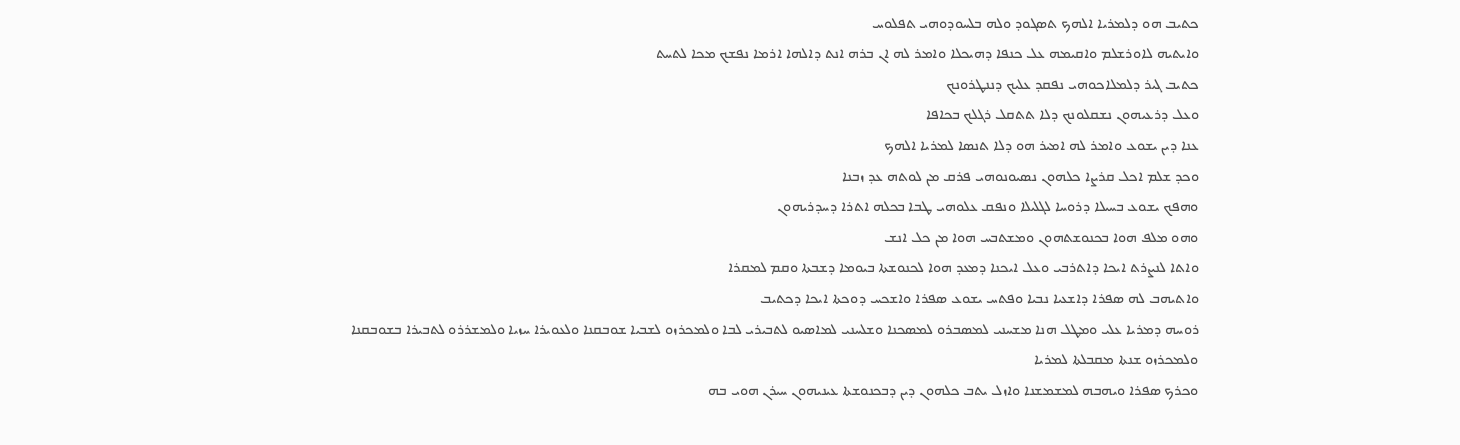ܟܬܝܒ ܗܘ ܕܠܡܪܝܐ ܐܠܗܟ ܬܣܓܘܕ ܘܠܗ ܒܠܚܘܕܘܗܝ ܬܦܠܘܚ
ܘܐܝܬܝܗ ܠܐܘܪܫܠܡ ܘܐܩܝܡܗ ܥܠ ܟܢܦܐ ܕܗܝܟܠܐ ܘܐܡܪ ܠܗ ܐܢ ܒܪܗ ܐܢܬ ܕܐܠܗܐ ܐܪܡܐ ܢܦܫܟ ܡܟܐ ܠܬܚܬ
ܟܬܝܒ ܓܝܪ ܕܠܡܠܐܟܘܗܝ ܢܦܩܕ ܥܠܝܟ ܕܢܢܛܪܘܢܟ
ܘܥܠ ܕܪܥܝܗܘܢ ܢܫܩܠܘܢܟ ܕܠܐ ܬܬܩܠ ܪܓܠܟ ܒܟܐܦܐ
ܥܢܐ ܕܝܢ ܝܫܘܥ ܘܐܡܪ ܠܗ ܐܡܝܪ ܗܘ ܕܠܐ ܬܢܣܐ ܠܡܪܝܐ ܐܠܗܟ
ܘܟܕ ܫܠܡ ܐܟܠ ܩܪܨܐ ܟܠܗܘܢ ܢܣܝܘܢܘܗܝ ܦܪܩ ܡܢ ܠܘܬܗ ܥܕ ܙܒܢܐ
ܘܗܦܟ ܝܫܘܥ ܒܚܝܠܐ ܕܪܘܚܐ ܠܓܠܝܠܐ ܘܢܦܩ ܥܠܘܗܝ ܛܒܐ ܒܟܠܗ ܐܬܪܐ ܕܚܕܪܝܗܘܢ
ܘܗܘ ܡܠܦ ܗܘܐ ܒܟܢܘܫܬܗܘܢ ܘܡܫܬܒܚ ܗܘܐ ܡܢ ܟܠ ܐܢܫ
ܘܐܬܐ ܠܢܨܪܬ ܐܝܟܐ ܕܐܬܪܒܝ ܘܥܠ ܐܝܟܢܐ ܕܡܥܕ ܗܘܐ ܠܟܢܘܫܬܐ ܒܝܘܡܐ ܕܫܒܬܐ ܘܩܡ ܠܡܩܪܐ
ܘܐܬܝܗܒ ܠܗ ܣܦܪܐ ܕܐܫܥܝܐ ܢܒܝܐ ܘܦܬܚ ܝܫܘܥ ܣܦܪܐ ܘܐܫܟܚ ܕܘܟܬܐ ܐܝܟܐ ܕܟܬܝܒ
ܪܘܚܗ ܕܡܪܝܐ ܥܠܝ ܘܡܛܠ ܗܢܐ ܡܫܚܢܝ ܠܡܣܒܪܘ ܠܡܣܟܢܐ ܘܫܠܚܢܝ ܠܡܐܣܝܘ ܠܬܒܝܪܝ ܠܒܐ ܘܠܡܟܪܙܘ ܠܫܒܝܐ ܫܘܒܩܢܐ ܘܠܥܘܝܪܐ ܚܙܝܐ ܘܠܡܫܪܪܘ ܠܬܒܝܪܐ ܒܫܘܒܩܢܐ
ܘܠܡܟܪܙܘ ܫܢܬܐ ܡܩܒܠܬܐ ܠܡܪܝܐ
ܘܟܪܟ ܣܦܪܐ ܘܝܗܒܗ ܠܡܫܡܫܢܐ ܘܐܙܠ ܝܬܒ ܟܠܗܘܢ ܕܝܢ ܕܒܟܢܘܫܬܐ ܥܝܢܝܗܘܢ ܚܝܪܢ ܗܘܝ ܒܗ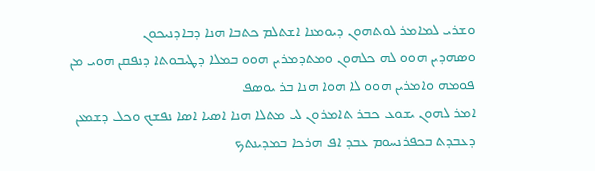ܘܫܪܝ ܠܡܐܡܪ ܠܘܬܗܘܢ ܕܝܘܡܢܐ ܐܫܬܠܡ ܟܬܒܐ ܗܢܐ ܕܒܐܕܢܝܟܘܢ
ܘܣܗܕܝܢ ܗܘܘ ܠܗ ܟܠܗܘܢ ܘܡܬܕܡܪܝܢ ܗܘܘ ܒܡܠܐ ܕܛܝܒܘܬܐ ܕܢܦܩܢ ܗܘܝ ܡܢ ܦܘܡܗ ܘܐܡܪܝܢ ܗܘܘ ܠܐ ܗܘܐ ܗܢܐ ܒܪ ܝܘܣܦ
ܐܡܪ ܠܗܘܢ ܝܫܘܥ ܟܒܪ ܬܐܡܪܘܢ ܠܝ ܡܬܠܐ ܗܢܐ ܐܣܝܐ ܐܣܐ ܢܦܫܟ ܘܟܠ ܕܫܡܥܢ ܕܥܒܕܬ ܒܟܦܪܢܚܘܡ ܥܒܕ ܐܦ ܗܪܟܐ ܒܡܕܝܢܬܟ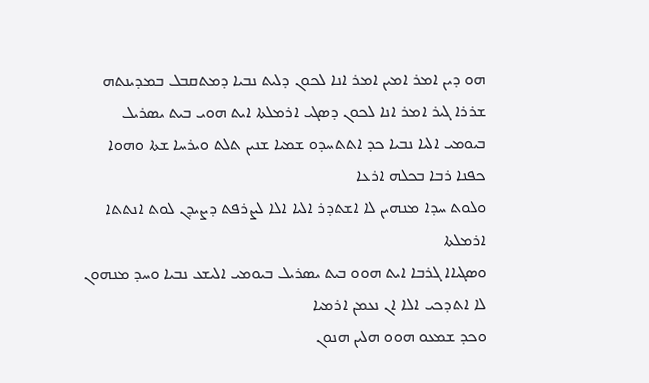ܗܘ ܕܝܢ ܐܡܪ ܐܡܝܢ ܐܡܪ ܐܢܐ ܠܟܘܢ ܕܠܝܬ ܢܒܝܐ ܕܡܬܩܒܠ ܒܡܕܝܢܬܗ
ܫܪܪܐ ܓܝܪ ܐܡܪ ܐܢܐ ܠܟܘܢ ܕܣܓܝ ܐܪܡܠܬܐ ܐܝܬ ܗܘܝ ܒܝܬ ܝܣܪܝܠ ܒܝܘܡܝ ܐܠܝܐ ܢܒܝܐ ܟܕ ܐܬܬܚܕܘ ܫܡܝܐ ܫܢܝܢ ܬܠܬ ܘܝܪܚܐ ܫܬܐ ܘܗܘܐ ܟܦܢܐ ܪܒܐ ܒܟܠܗ ܐܪܥܐ
ܘܠܘܬ ܚܕܐ ܡܢܗܝܢ ܠܐ ܐܫܬܕܪ ܐܠܝܐ ܐܠܐ ܠܨܪܦܬ ܕܨܝܕܢ ܠܘܬ ܐܢܬܬܐ ܐܪܡܠܬܐ
ܘܣܓܝܐܐ ܓܪܒܐ ܐܝܬ ܗܘܘ ܒܝܬ ܝܣܪܝܠ ܒܝܘܡܝ ܐܠܝܫܥ ܢܒܝܐ ܘܚܕ ܡܢܗܘܢ ܠܐ ܐܬܕܟܝ ܐܠܐ ܐܢ ܢܥܡܢ ܐܪܡܝܐ
ܘܟܕ ܫܡܥܘ ܗܘܘ ܗܠܝܢ ܗܢܘܢ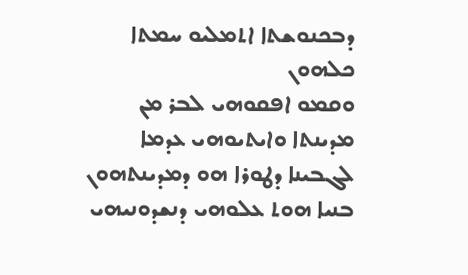ܕܒܟܢܘܫܬܐ ܐܬܡܠܝܘ ܚܡܬܐ ܟܠܗܘܢ
ܘܩܡܘ ܐܦܩܘܗܝ ܠܒܪ ܡܢ ܡܕܝܢܬܐ ܘܐܝܬܝܘܗܝ ܥܕܡܐ ܠܓܒܝܢܐ ܕܛܘܪܐ ܗܘ ܕܡܕܝܢܬܗܘܢ ܒܢܝܐ ܗܘܬ ܥܠܘܗܝ ܕܢܫܕܘܢܝܗܝ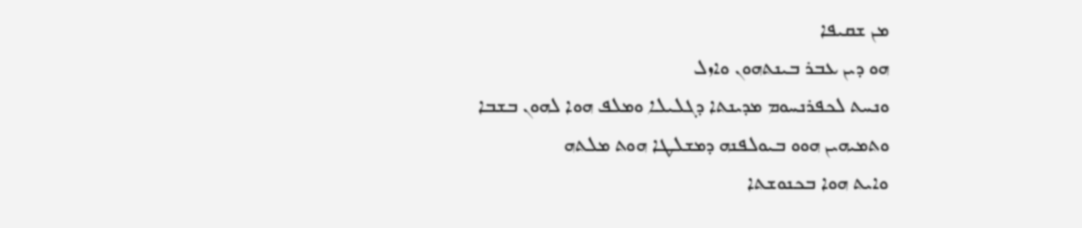ܡܢ ܫܩܝܦܐ
ܗܘ ܕܝܢ ܥܒܪ ܒܝܢܬܗܘܢ ܘܐܙܠ
ܘܢܚܬ ܠܟܦܪܢܚܘܡ ܡܕܝܢܬܐ ܕܓܠܝܠܐ ܘܡܠܦ ܗܘܐ ܠܗܘܢ ܒܫܒܐ
ܘܬܡܝܗܝܢ ܗܘܘ ܒܝܘܠܦܢܗ ܕܡܫܠܛܐ ܗܘܬ ܡܠܬܗ
ܘܐܝܬ ܗܘܐ ܒܟܢܘܫܬܐ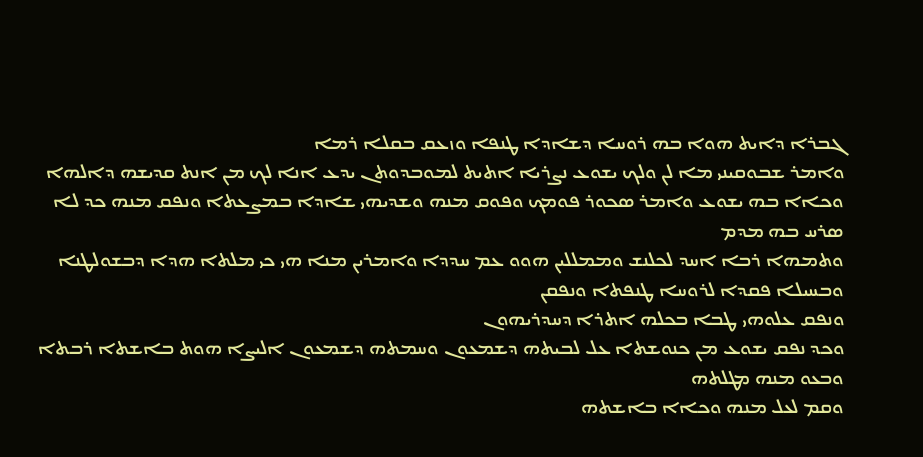ܓܒܪܐ ܕܐܝܬ ܗܘܐ ܒܗ ܪܘܚܐ ܕܫܐܕܐ ܛܢܦܐ ܘܙܥܩ ܒܩܠܐ ܪܡܐ
ܘܐܡܪ ܫܒܘܩܝܢܝ ܡܐ ܠܢ ܘܠܟ ܝܫܘܥ ܢܨܪܝܐ ܐܬܝܬ ܠܡܘܒܕܘܬܢ ܝܕܥ ܐܢܐ ܠܟ ܡܢ ܐܢܬ ܩܕܝܫܗ ܕܐܠܗܐ
ܘܟܐܐ ܒܗ ܝܫܘܥ ܘܐܡܪ ܣܟܘܪ ܦܘܡܟ ܘܦܘܩ ܡܢܗ ܘܫܕܝܗܝ ܫܐܕܐ ܒܡܨܥܬܐ ܘܢܦܩ ܡܢܗ ܟܕ ܠܐ ܣܪܚ ܒܗ ܡܕܡ
ܘܬܡܗܐ ܪܒܐ ܐܚܕ ܠܟܠܢܫ ܘܡܡܠܠܝܢ ܗܘܘ ܥܡ ܚܕܕܐ ܘܐܡܪܝܢ ܡܢܐ ܗܝ ܟܝ ܡܠܬܐ ܗܕܐ ܕܒܫܘܠܛܢܐ ܘܒܚܝܠܐ ܦܩܕܐ ܠܪܘܚܐ ܛܢܦܬܐ ܘܢܦܩܢ
ܘܢܦܩ ܥܠܘܗܝ ܛܒܐ ܒܟܠܗ ܐܬܪܐ ܕܚܕܪܝܗܘܢ
ܘܟܕ ܢܦܩ ܝܫܘܥ ܡܢ ܟܢܘܫܬܐ ܥܠ ܠܒܝܬܗ ܕܫܡܥܘܢ ܘܚܡܬܗ ܕܫܡܥܘܢ ܐܠܝܨܐ ܗܘܬ ܒܐܫܬܐ ܪܒܬܐ ܘܒܥܘ ܡܢܗ ܡܛܠܬܗ
ܘܩܡ ܠܥܠ ܡܢܗ ܘܟܐܐ ܒܐܫܬܗ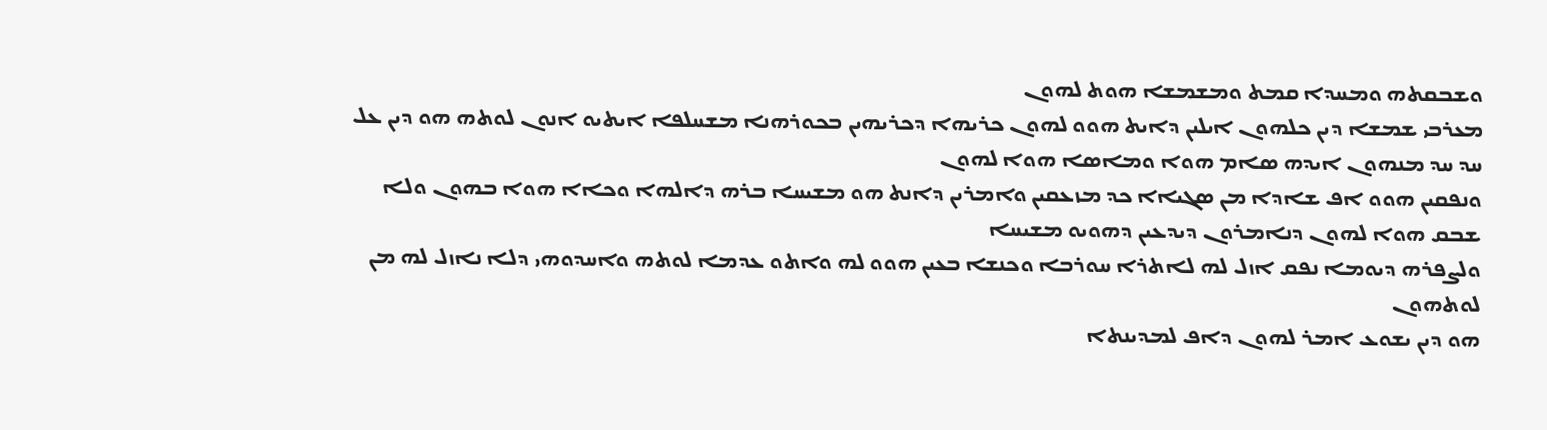ܘܫܒܩܬܗ ܘܡܚܕܐ ܩܡܬ ܘܡܫܡܫܐ ܗܘܬ ܠܗܘܢ
ܡܥܪܒܝ ܫܡܫܐ ܕܝܢ ܟܠܗܘܢ ܐܝܠܝܢ ܕܐܝܬ ܗܘܘ ܠܗܘܢ ܟܪܝܗܐ ܕܟܪܝܗܝܢ ܒܟܘܪܗܢܐ ܡܫܚܠܦܐ ܐܝܬܝܘ ܐܢܘܢ ܠܘܬܗ ܗܘ ܕܝܢ ܥܠ ܚܕ ܚܕ ܡܢܗܘܢ ܐܝܕܗ ܣܐܡ ܗܘܐ ܘܡܐܣܐ ܗܘܐ ܠܗܘܢ
ܘܢܦܩܝܢ ܗܘܘ ܐܦ ܫܐܕܐ ܡܢ ܣܓܝܐܐ ܟܕ ܡܙܥܩܝܢ ܘܐܡܪܝܢ ܕܐܢܬ ܗܘ ܡܫܝܚܐ ܒܪܗ ܕܐܠܗܐ ܘܟܐܐ ܗܘܐ ܒܗܘܢ ܘܠܐ ܫܒܩ ܗܘܐ ܠܗܘܢ ܕܢܐܡܪܘܢ ܕܝܕܥܝܢ ܕܗܘܝܘ ܡܫܝܚܐ
ܘܠܨܦܪܗ ܕܝܘܡܐ ܢܦܩ ܐܙܠ ܠܗ ܠܐܬܪܐ ܚܘܪܒܐ ܘܟܢܫܐ ܒܥܝܢ ܗܘܘ ܠܗ ܘܐܬܘ ܥܕܡܐ ܠܘܬܗ ܘܐܚܕܘܗܝ ܕܠܐ ܢܐܙܠ ܠܗ ܡܢ ܠܘܬܗܘܢ
ܗܘ ܕܝܢ ܝܫܘܥ ܐܡܪ ܠܗܘܢ ܕܐܦ ܠܡܕܝܢܬܐ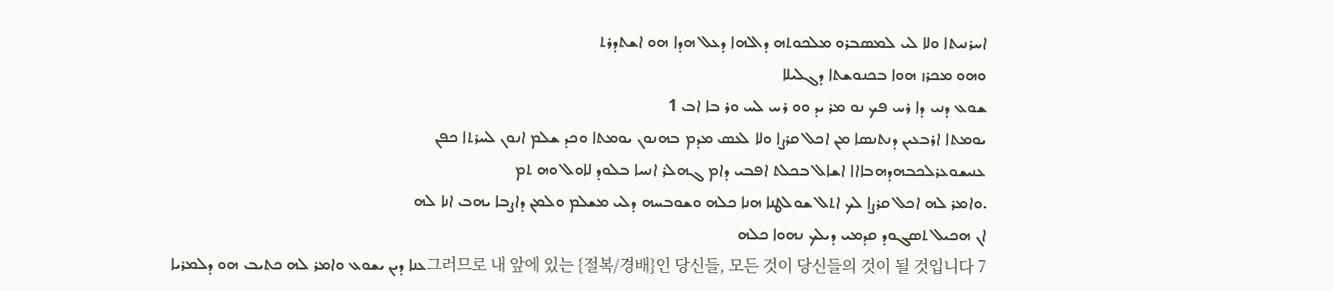ܐܚܪܢܝܬܐ ܘܠܐ ܠܝ ܠܡܣܒܪܘ ܡܠܟܘܬܗ ܕܐܠܗܐ ܕܥܠ ܗܕܐ ܗܘ ܐܫܬܕܪܬ
ܘܗܘ ܡܟܪܙ ܗܘܐ ܒܟܢܘܫܬܐ ܕܓܠܝܠܐ
ܫܘܥ ܕܢܝ ܕܐ ܪܚ ܦܟ ܢܘ ܡܪ ܝܕ ܘܘ ܪܚ ܠܚ ܘܪ ܒܐ ܐܒ 1
ܝܘܡܬܐ ܐܪܒܥܝܢ ܕܢܬܢܣܐ ܡܢ ܐܟܠ ܩܪܨܐ ܘܠܐ ܠܥܣ ܡܕܡ ܒܗܢܘܢ ܝܘܡܬܐ ܘܟܕ ܫܠܡ ܐܢܘܢ ܠܚܪܬܐ ܟܦܢ
ܥܢܝܫܘܥܪܠܟܒܗܕܗܒܐܐܐ ܐܫܐܠ ܒܟܠܬ ܐܦܒܝ ܕܐܡ ܓܗܠܪ ܐܢܚܐ ܒܠܘܕ ܠܐܘܠ ܘܗ ܬܡ
.ܘܐܡܪ ܠܗ ܐܟܠ ܩܪܨܐ ܠܟ ܐܬܠ ܫܘܠܛܢܐ ܗܢܐ ܟܠܗ ܘܫܘܒܚܗ ܕܠܝ ܡܫܠܡ ܘܠܡܢ ܕܐܨܒܐ ܝܗܒ ܐܢܐ ܠܗ
ܐܢ ܗܟܝܠ ܬܣܓܘܕ ܩܕܡܝ ܕܝܠܟ ܢܗܘܐ ܟܠܗ
7 그러므로 내 앞에 있는 {절복/경배}인 당신들, 모든 것이 당신들의 것이 될 것입니다ܥܢܐ ܕܝܢ ܝܫܘܥ ܘܐܡܪ ܠܗ ܟܬܝܒ ܗܘ ܕܠܡܪܝܐ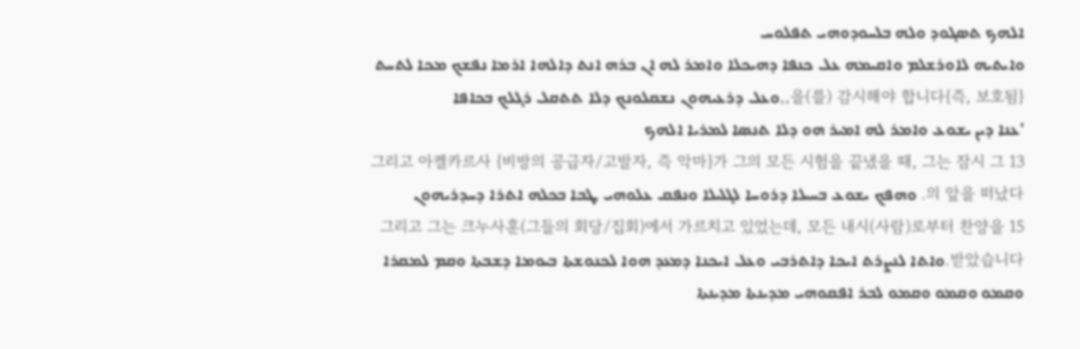ܐܠܗܟ ܬܣܓܘܕ ܘܠܗ ܒܠܚܘܕܘܗܝ ܬܦܠܘܚ
ܘܐܝܬܝܗ ܠܐܘܪܫܠܡ ܘܐܩܝܡܗ ܥܠ ܟܢܦܐ ܕܗܝܟܠܐ ܘܐܡܪ ܠܗ ܐܢ ܒܪܗ ܐܢܬ ܕܐܠܗܐ ܐܪܡܐ ܢܦܫܟ ܡܟܐ ܠܬܚܬ
{즉, 보호됨}을(를) 감시해야 합니다,,ܘܥܠ ܕܪܥܝܗܘܢ ܢܫܩܠܘܢܟ ܕܠܐ ܬܬܩܠ ܪܓܠܟ ܒܟܐܦܐ
'ܥܢܐ ܕܝܢ ܝܫܘܥ ܘܐܡܪ ܠܗ ܐܡܝܪ ܗܘ ܕܠܐ ܬܢܣܐ ܠܡܪܝܐ ܐܠܗܟ
13 그리고 아켈카르사 {비방의 공급자/고발자, 즉 악마}가 그의 모든 시험을 끝냈을 때, 그는 잠시 그의 앞을 떠났다. ܘܗܦܟ ܝܫܘܥ ܒܚܝܠܐ ܕܪܘܚܐ ܠܓܠܝܠܐ ܘܢܦܩ ܥܠܘܗܝ ܛܒܐ ܒܟܠܗ ܐܬܪܐ ܕܚܕܪܝܗܘܢ
15 그리고 그는 크누사훈(그들의 회당/집회)에서 가르치고 있었는데, 모든 내시(사람)로부터 찬양을 받았습니다.ܘܐܬܐ ܠܢܨܪܬ ܐܝܟܐ ܕܐܬܪܒܝ ܘܥܠ ܐܝܟܢܐ ܕܡܥܕ ܗܘܐ ܠܟܢܘܫܬܐ ܒܝܘܡܐ ܕܫܒܬܐ ܘܩܡ ܠܡܩܪܐ
ܘܩܡܘ ܘܩܡܘ ܘܩܡܘ ܠܒܪ ܐܦܩܘܗܝ ܡܕܝܢܬܐ ܡܕܝܢܬܐ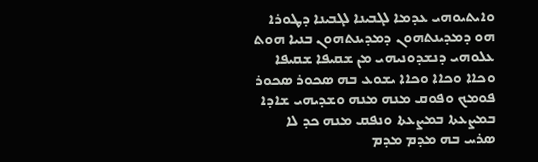ܘܐܝܬܝܘܗܝ ܥܕܡܐ ܠܓܒܝܢܐ ܠܓܒܝܢܐ ܕܛܘܪܐ ܗܘ ܕܡܕܝܢܬܗܘܢ ܕܡܕܝܢܬܗܘܢ ܒܢܝܐ ܗܘܬ ܥܠܘܗܝ ܕܢܫܕܘܢܝܗܝ ܡܢ ܫܩܝܦܐ ܫܩܝܦܐ
ܘܟܐܐ ܘܟܐܐ ܘܟܐܐ ܝܫܘܥ ܒܗ ܣܟܘܪ ܣܟܘܪ ܦܘܡܟ ܘܦܘܩ ܡܢܗ ܡܢܗ ܘܫܕܝܗܝ ܫܐܕܐ ܒܡܨܥܬܐ ܒܡܨܥܬܐ ܘܢܦܩ ܡܢܗ ܟܕ ܠܐ ܣܪܚ ܒܗ ܡܕܡ ܡܕܡ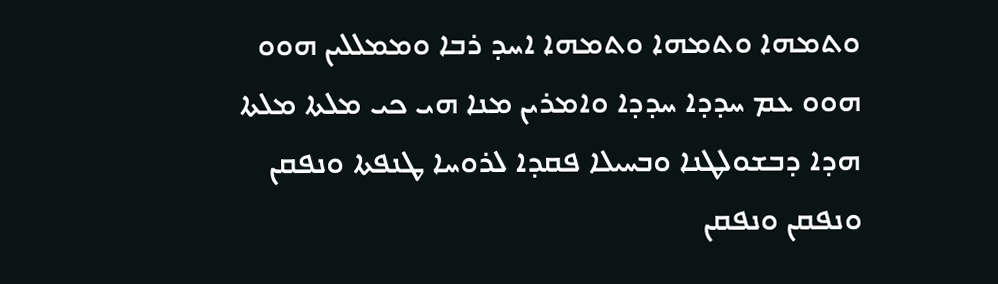ܘܬܡܗܐ ܘܬܡܗܐ ܘܬܡܗܐ ܐܚܕ ܪܒܐ ܘܡܡܠܠܝܢ ܗܘܘ ܗܘܘ ܥܡ ܚܕܕܐ ܚܕܕܐ ܘܐܡܪܝܢ ܡܢܐ ܗܝ ܟܝ ܡܠܬܐ ܡܠܬܐ ܗܕܐ ܕܒܫܘܠܛܢܐ ܘܒܚܝܠܐ ܦܩܕܐ ܠܪܘܚܐ ܛܢܦܬܐ ܘܢܦܩܢ ܘܢܦܩܢ ܘܢܦܩܢ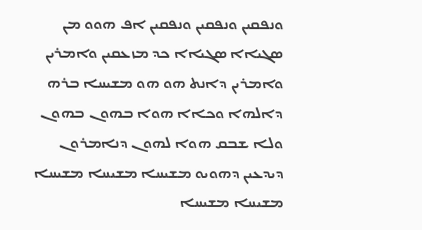ܘܢܦܩܝܢ ܘܢܦܩܝܢ ܘܢܦܩܝܢ ܐܦ ܗܘܘ ܡܢ ܣܓܝܐܐ ܣܓܝܐܐ ܟܕ ܡܙܥܩܝܢ ܘܐܡܪܝܢ ܘܐܡܪܝܢ ܕܐܢܬ ܗܘ ܗܘ ܡܫܝܚܐ ܒܪܗ ܕܐܠܗܐ ܘܟܐܐ ܗܘܐ ܒܗܘܢ ܒܗܘܢ ܘܠܐ ܫܒܩ ܗܘܐ ܠܗܘܢ ܕܢܐܡܪܘܢ ܕܝܕܥܝܢ ܕܗܘܝܘ ܡܫܝܚܐ ܡܫܝܚܐ ܡܫܝܚܐ ܡܫܝܚܐ ܡܫܝܚܐ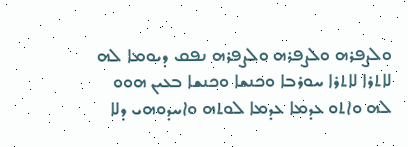ܘܠܨܦܪܗ ܘܠܨܦܪܗ ܘܠܨܦܪܗ ܢܦܩ ܕܝܘܡܐ ܠܗ ܠܐܬܪܐ ܠܐܬܪܐ ܚܘܪܒܐ ܘܟܢܫܐ ܘܟܢܫܐ ܒܥܝܢ ܗܘܘ ܠܗ ܘܐܬܘ ܥܕܡܐ ܥܕܡܐ ܠܘܬܗ ܘܐܚܕܘܗܝ ܕܠܐ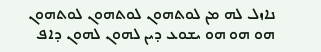ܢܐܙܠ ܠܗ ܡܢ ܠܘܬܗܘܢ ܠܘܬܗܘܢ ܠܘܬܗܘܢ
ܗܘ ܗܘ ܗܘ ܝܫܘܥ ܕܝܢ ܠܗܘܢ ܠܗܘܢ ܕܐܦ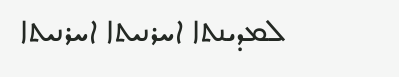ܠܡܕܝܢܬܐ ܐܚܪܢܝܬܐ ܐܚܪܢܝܬܐ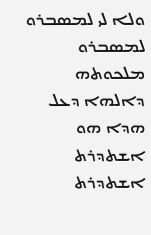ܘܠܐ ܠܝ ܠܡܣܒܪܘ ܠܡܣܒܪܘ ܡܠܟܘܬܗ ܕܐܠܗܐ ܕܥܠ ܗܕܐ ܗܘ ܐܫܬܕܪܬ ܐܫܬܕܪܬ